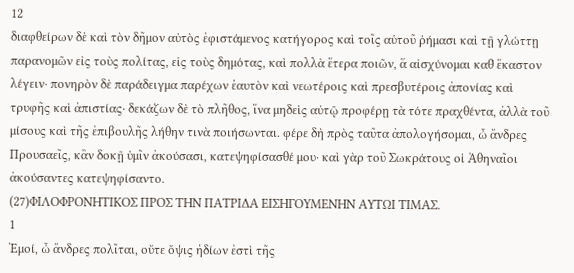12
διαφθείρων δὲ καὶ τὸν δῆμον αὐτὸς ἐφιστάμενος κατήγορος καὶ τοῖς αὑτοῦ ῥήμασι καὶ τῇ γλώττῃ παρανομῶν εἰς τοὺς πολίτας, εἰς τοὺς δημότας, καὶ πολλὰ ἕτερα ποιῶν, ἅ αἰσχύνομαι καθ̓ ἕκαστον λέγειν· πονηρὸν δὲ παράδειγμα παρέχων ἑαυτὸν καὶ νεωτέροις καὶ πρεσβυτέροις ἀπονίας καὶ τρυφῆς καὶ ἀπιστίας· δεκάζων δὲ τὸ πλῆθος, ἵνα μηδεὶς αὐτῷ προφέρῃ τὰ τότε πραχθέντα, ἀλλὰ τοῦ μίσους καὶ τῆς ἐπιβουλῆς λήθην τινὰ ποιήσωνται. φέρε δὴ πρὸς ταῦτα ἀπολογήσομαι, ὦ ἄνδρες Προυσαεῖς, κἂν δοκῇ ὑμῖν ἀκούσασι, κατεψηφίσασθέ μου· καὶ γὰρ τοῦ Σωκράτους οἱ Ἀθηναῖοι ἀκούσαντες κατεψηφίσαντο.
(27)ΦΙΛΟΦΡΟΝΗΤΙΚΟΣ ΠΡΟΣ ΤΗΝ ΠΑΤΡΙΔΑ ΕΙΣΗΓΟΥΜΕΝΗΝ ΑΥΤΩΙ ΤΙΜΑΣ.
1
Ἐμοί, ὦ ἄνδρες πολῖται, οὔτε ὄψις ἡδίων ἐστὶ τῆς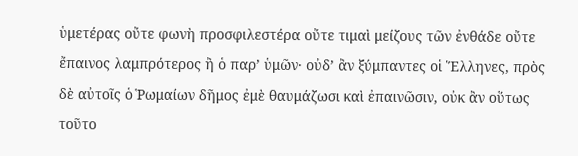ὑμετέρας οὔτε φωνὴ προσφιλεστέρα οὔτε τιμαὶ μείζους τῶν ἐνθάδε οὔτε ἔπαινος λαμπρότερος ἢ ὁ παρ’ ὑμῶν· οὐδ’ ἂν ξύμπαντες οἱ Ἕλληνες, πρὸς δὲ αὐτοῖς ὁ Ῥωμαίων δῆμος ἐμὲ θαυμάζωσι καὶ ἐπαινῶσιν, οὐκ ἂν οὕτως τοῦτο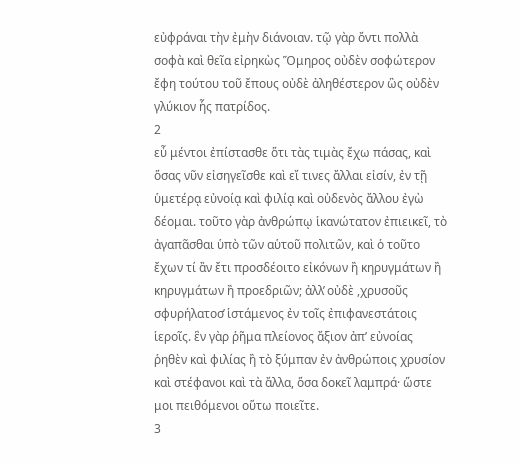εὐφράναι τὴν ἐμὴν διάνοιαν. τῷ γὰρ ὄντι πολλὰ σοφὰ καὶ θεῖα εἰρηκὼς Ὅμηρος οὐδὲν σοφώτερον ἔφη τούτου τοῦ ἔπους οὐδὲ ἀληθέστερον ὣς οὐδὲν γλύκιον ἧς πατρίδος.
2
εὖ μέντοι ἐπίστασθε ὅτι τὰς τιμὰς ἔχω πάσας, καὶ ὅσας νῦν εἰσηγεῖσθε καὶ εἴ τινες ἄλλαι εἰσίν, ἐν τῇ ὑμετέρᾳ εὐνοίᾳ καὶ φιλίᾳ καὶ οὐδενὸς ἄλλου ἐγὼ δέομαι. τοῦτο γὰρ ἀνθρώπῳ ἱκανώτατον ἐπιεικεῖ, τὸ ἀγαπᾶσθαι ὑπὸ τῶν αὑτοῦ πολιτῶν, καὶ ὁ τοῦτο ἔχων τί ἂν ἔτι προσδέοιτο εἰκόνων ἢ κηρυγμάτων ἢ κηρυγμάτων ἢ προεδριῶν; ἀλλ̓ οὐδὲ ,χρυσοῦς σφυρήλατοσ̓ ἱστάμενος ἐν τοῖς ἐπιφανεστάτοις ἱεροῖς. ἓν γὰρ ῥῆμα πλείονος ἄξιον ἀπ’ εὐνοίας ῥηθὲν καὶ φιλίας ἢ τὸ ξύμπαν ἐν ἀνθρώποις χρυσίον καὶ στέφανοι καὶ τὰ ἄλλα, ὅσα δοκεῖ λαμπρά· ὥστε μοι πειθόμενοι οὕτω ποιεῖτε.
3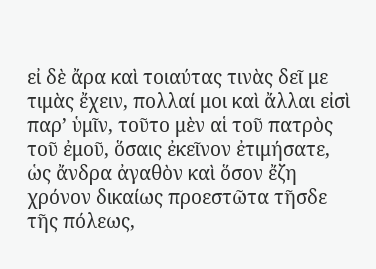εἰ δὲ ἄρα καὶ τοιαύτας τινὰς δεῖ με τιμὰς ἔχειν, πολλαί μοι καὶ ἄλλαι εἰσὶ παρ’ ὑμῖν, τοῦτο μὲν αἱ τοῦ πατρὸς τοῦ ἐμοῦ, ὅσαις ἐκεῖνον ἐτιμήσατε, ὡς ἄνδρα ἀγαθὸν καὶ ὅσον ἔζη χρόνον δικαίως προεστῶτα τῆσδε τῆς πόλεως,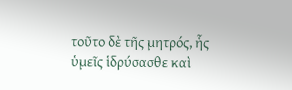τοῦτο δὲ τῆς μητρός, ἧς ὑμεῖς ἱδρύσασθε καὶ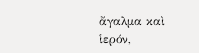ἄγαλμα καὶ ἱερόν,